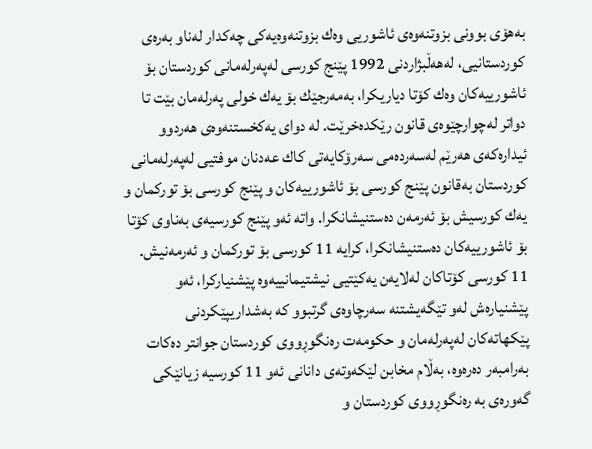بەهۆی بوونی بزوتنەوەی ئاشوریی وەك بزوتنەوەیەكی چەكدار لەناو بەرەی كوردستانیی، لەهەڵبژاردنی 1992 پێنج كورسی لەپەرلەمانی كوردستان بۆ ئاشورییەكان وەك كۆتا دیاریكرا، بەمەرجێك بۆ یەك خولی پەرلەمان بێت تا دواتر لەچوارچێوەی قانون رێكدەخرێت. لە دوای یەكخستنەوەی هەردوو ئیدارەكەی هەرێم لەسەردەمی سەرۆكایەتی كاك عەدنان موفتیی لەپەرلەمانی كوردستان بەقانون پێنج كورسی بۆ ئاشورییەكان و پێنج كورسی بۆ توركمان و یەك كورسیش بۆ ئەرمەن دەستنیشانكرا. واتە ئەو پێنج كورسیەی بەناوی كۆتا بۆ ئاشورییەكان دەستنیشانكرا، كرایە 11 كورسی بۆ توركمان و ئەرمەنیش.
11 كورسی كۆتاكان لەلایەن یەكێتیی نیشتیمانییەوە پێشنیاركرا، ئەو پێشنیارەش لەو تێگەیشتنە سەرچاوەی گرتبوو كە بەشداریپێكردنی پێكهاتەكان لەپەرلەمان و حكومەت رەنگوڕووی كوردستان جوانتر دەكات بەرامبەر دەرەوە، بەڵام مخابن لێكەوتەی دانانی ئەو 11 كورسیە زیانێكی گەورەی بە رەنگوڕووی كوردستان و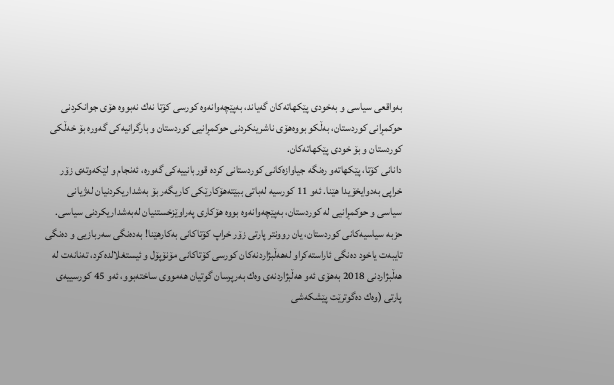بەواقعی سیاسی و بەخودی پێكهاتەكان گەیاند، بەپێچەوانەوە كورسی كۆتا نەك نەبووە هۆی جوانكردنی حوكمڕانی كوردستان، بەڵكو بووەهۆی ناشرینكردنی حوكمڕانیی كوردستان و بارگرانیەكی گەورە بۆ خەڵكی كوردستان و بۆ خودی پێكهاتەكان.
دانانی كۆتا، پێكهاتەو رەنگە جیاوازەكانی كوردستانی كردە قوربانییەكی گەورە، ئەنجام و لێكەوتەی زۆر خراپی بەدوایخۆیدا هێنا. ئەو 11 كورسیە لەباتی ببێتەهۆكارێكی كاریگەر بۆ بەشداریكردنیان لەژیانی سیاسی و حوكمڕانیی لە كوردستان، بەپێچەوانەوە بووە هۆكاری پەراوێزخستنیان لەبەشداریكردنی سیاسی. حزبە سیاسیەكانی كوردستان، یان روونتر پارتی زۆر خراپ كۆتاكانی بەكارهێنا! بەدەنگی سەربازیی و دەنگی تایبەت یاخود دەنگی ئاراستەكراو لەهەڵبژاردنەكان كورسی كۆتاكانی مۆنۆپۆل و ئیستغلالدەكرد، تەنانەت لە هەڵبژاردنی 2018 بەهۆی ئەو هەڵبژاردنەی وەك بەرپرسان گوتیان هەمووی ساختەبوو، ئەو 45 كورسییەی پارتی (وەك دەگوترێت پێشكەشی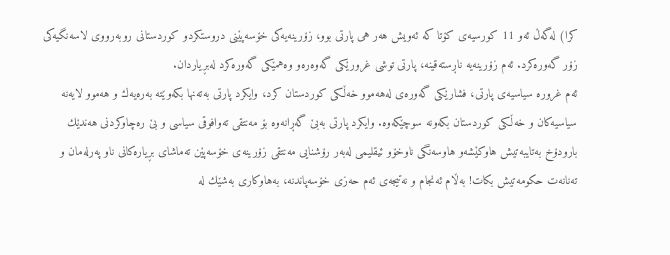كرا) لەگەڵ ئەو 11 كورسیەی كۆتا كە ئەویش هەر هی پارتی بوو، زۆرینەیەكی خۆسەپێنی دروستكردو كوردستانی روبەرووی لاسەنگیەكی زۆر گەورەكرد. ئەم زۆرینەیە ناڕستەقینە، پارتی توشی غرورێكی گەوەرەو وەهمێكی گەورەكرد لەبڕیاردان.
ئەم غرورە سیاسیەی پارتی، فشارێكی گەورەی لەهەموو خەڵكی كوردستان كرد، وایكرد پارتی بەتەنها بكەوێتە بەرەیەك و هەموو لایەنە سیاسیەكان و خەڵكی كوردستان بكەونە سوچێكەوە. وایكرد پارتی بەبێ گەڕانەوە بۆ مەنتقی تەوافوقی سیاسی و بێ رەچاوكردنی هەندێك بارودۆخ بەتایبەتیش هاوكێشەو هاوسەنگی ناوخۆو ئیقلیمی لەبەر رۆشنایی مەنتقی زۆرینەی خۆسەپێن تەماشای بڕیارەكانی ناو پەرلەمان و تەنانەت حكومەتیش بكات! بەڵام ئەنجام و نەتیجەی ئەم حەزی خۆسەپاندنە، بەهاوكاری بەشێك لە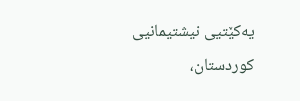یەكێتیی نیشتیمانیی كوردستان،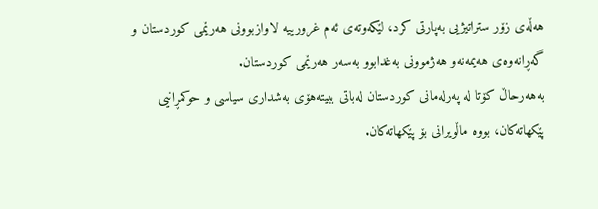هەڵەی زۆر ستراتیژیی بەپارتی كرد، لێكەوتەی ئەم غرورییە لاوازبوونی هەرێمی كوردستان و گەڕانەوەی هەیمەنەو هەژموونی بەغدابوو بەسەر هەرێمی كوردستان.
بەهەرحاڵ كۆتا لە پەرلەمانی كوردستان لەباتی ببیتەهۆی بەشداری سیاسی و حوكمڕانیی پێكهاتەكان، بووە ماڵویرانی بۆ پێكهاتەكان.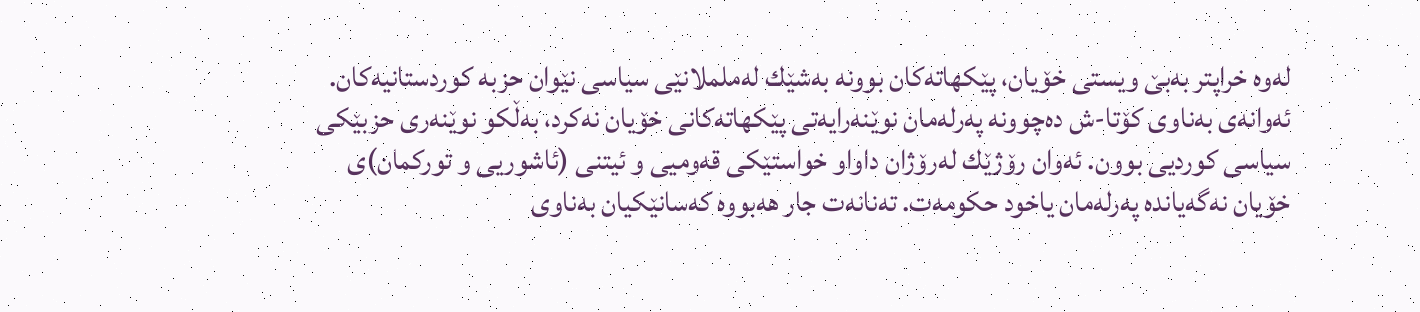لەوە خراپتر بەبێ ویستی خۆیان، پێكهاتەكان بوونە بەشێك لەململانێی سیاسی نێوان حزبە كوردستانیەكان. ئەوانەی بەناوی كۆتا-ش دەچوونە پەرلەمان نوێنەرایەتی پێكهاتەكانی خۆیان نەكرد، بەڵكو نوێنەری حزبێكی سیاسی كوردیی بوون. ئەوان رۆژێك لەرۆژان داواو خواستێكی قەومیی و ئیتنی (ئاشوریی و توركمان)ی خۆیان نەگەیاندە پەرلەمان یاخود حكومەت. تەنانەت جار هەبووە كەسانێكیان بەناوی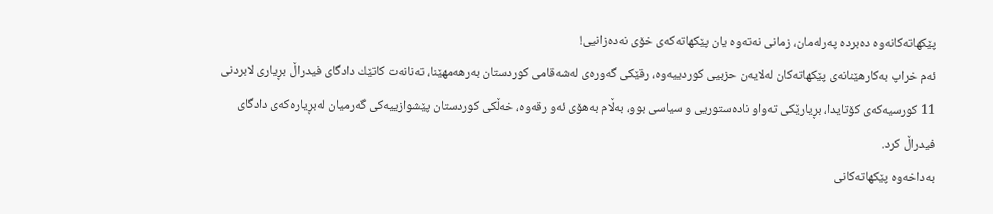پێكهاتەكانەوە دەبردە پەرلەمان، زمانی نەتەوە یان پێكهاتەكەی خۆی نەدەزانیی!
ئەم خراپ بەكارهێنانەی پێكهاتەكان لەلایەن حزبیی كوردییەوە، رقێكی گەورەی لەشەقامی كوردستان بەرهەمهێنا، تەنانەت كاتێك دادگای فیدراڵ بڕیاری لابردنی 11 كورسیەكەی كۆتایدا، بڕیارێكی تەواو نادەستوریی و سیاسی بوو، بەڵام بەهۆی ئەو رقەوە، خەڵكی كوردستان پێشوازییەكی گەرمیان لەبڕیارەكەی دادگای فیدراڵ كرد.
بەداخەوە پێكهاتەكانی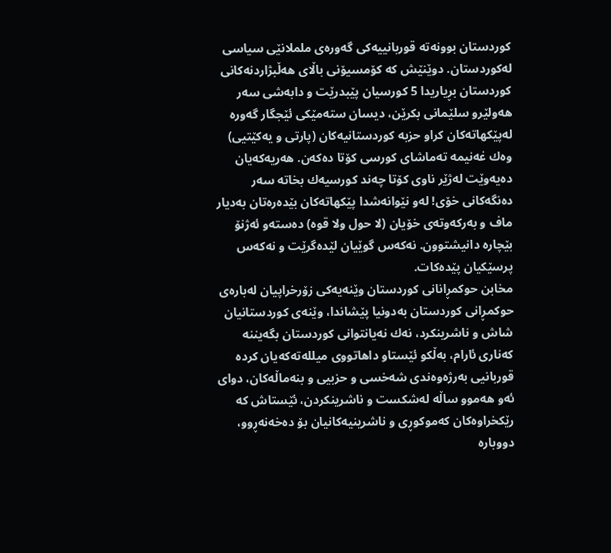كوردستان بوونەتە قوربانییەكی گەورەی ململانێی سیاسی لەكوردستان. دوێنێش كە كۆمسیۆنی باڵای هەڵبژاردنەكانی كوردستان بڕیاریدا 5 كورسیان پێبدرێت و دابەشی سەر هەولێرو سلێمانی بكرێن، دیسان ستەمێكی ئێجگار گەورە لەپێكهاتەكان كراو حزبە كوردستانیەكان (پارتی و یەكێتیی) وەك غەنیمە تەماشای كورسی كۆتا دەكەن. هەریەكەیان دەیەوێت لەژێر ناوی كۆتا چەند كورسیەك بخاتە سەر دەنگەكانی خۆی! لەو نێوانەشدا پێكهاتەكان بێدەرەتان بەدیار ماف و بەركەوتەی خۆیان (لا حول ولا قوە) دەستەو ئەژنۆ بێچارە دانیشتوون. نەكەس گوێیان لێدەگرێت و نەكەس پرسێكیان پێدەكات.
مخابن حوكمڕانانی كوردستان وێنەیەكی زۆرخراپیان لەبارەی حوكمڕانی كوردستان بەدونیا پێشاندا، وێنەی كوردستانیان شاش و ناشرینكرد، نەك نەیانتوانی كوردستان بگەیننە كەناری ئارام، بەڵكو ئێستاو داهاتووی میللەتەكەیان كردە قوربانیی بەرژەوەندی شەخسی و حزبیی و بنەماڵەكان، دوای ئەو هەموو ساڵە لەشكست و ناشرینكردن، ئێستاش كە رێكخراوەكان كەموكوڕی و ناشرینیەكانیان بۆ دەخەنەڕوو، دووبارە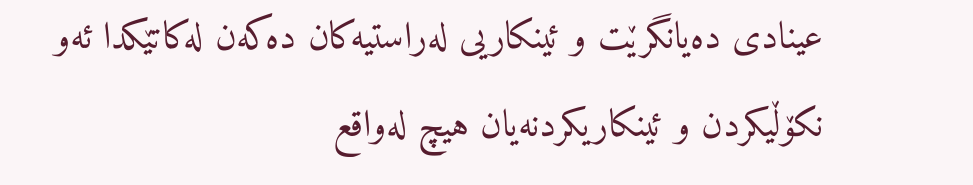عینادی دەیانگرێت و ئینكاریی لەراستیەكان دەكەن لەكاتێكدا ئەو نكۆڵیكردن و ئینكاریكردنەیان هیچ لەواقع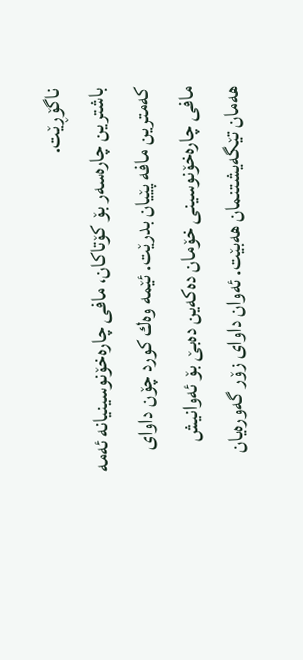ناگۆڕێت.
باشترین چارەسەر بۆ كۆتاكان، مافی چارەخۆنوسینیانە ئەمە كەمترین مافە پێیان بدرێت. ئێمە وەك كورد چۆن داوای مافی چارەخۆنوسینی خۆمان دەكەین دەبێ بۆ ئەوانیش هەمان تێگەیشتنمان هەبێت. ئەوان داوای زۆر گەورەیان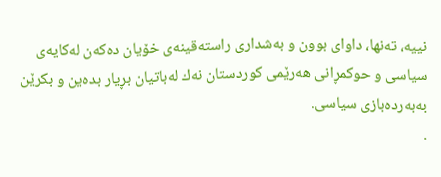نییە، تەنها، داوای بوون و بەشداری راستەقینەی خۆیان دەكەن لەكایەی سیاسی و حوكمڕانی هەرێمی كوردستان نەك لەباتیان بڕیار بدەین و بكرێن بەبەردەبازی سیاسی.
.